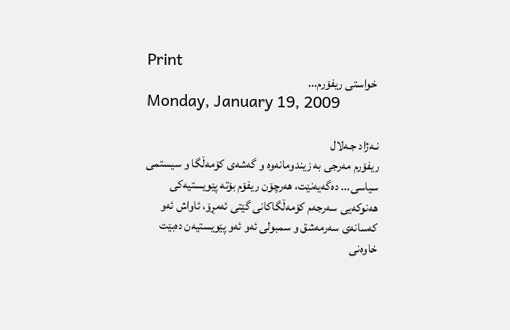Print
 خواستی‌ ریفۆرم...
Monday, January 19, 2009

نـه‌ژاد جـه‌لال
ریفۆرم مه‌رجی‌ به‌ زیندومانه‌وه‌ و گه‌شه‌ی‌ كۆمه‌ڵگا و سیستمی‌ سیاسی‌... ده‌گه‌یه‌نێت، هه‌رچۆن ریفۆم بۆته‌ پێویستیه‌كی‌ هه‌نوكه‌یی‌ سه‌رجه‌م كۆمه‌ڵگاكانی‌ گێتی‌ ئه‌مڕۆ، ئاواش ئه‌و كه‌سانه‌ی‌ سه‌رمه‌شق و سمبولی‌ ئه‌و ئه‌و پێویستیه‌ن ده‌بێت خاوه‌نی‌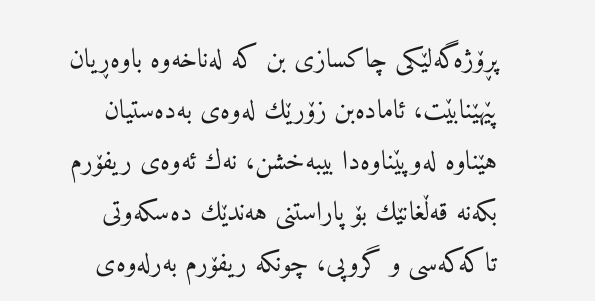پڕۆژه‌گه‌لێكی‌ چاكسازی‌ بن كه‌ له‌ناخه‌وه‌ باوه‌ڕیان پێهێنابێت، ئاماده‌بن زۆرێك له‌وه‌ی‌ به‌ده‌ستیان هێناوه‌ له‌وپێناوه‌دا بیبه‌خشن، نه‌ك ئه‌وه‌ی‌ ریفۆرم بكه‌نه‌ قه‌ڵغانێك بۆ پاراستنی‌ هه‌ندێك ده‌سكه‌وتی‌ تاكه‌كه‌سی‌ و گروپی‌، چونكه‌ ریفۆرم به‌رله‌وه‌ی‌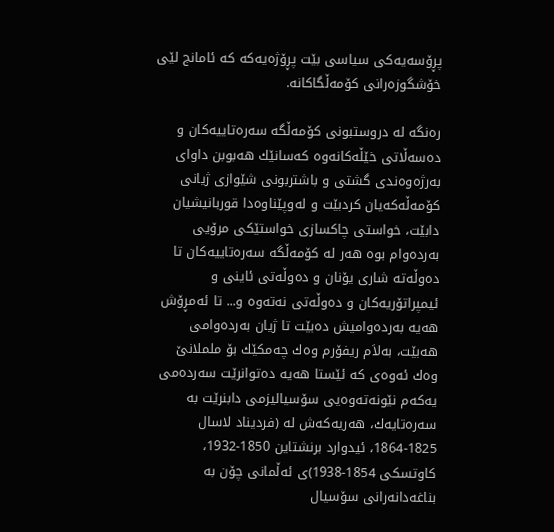پڕۆسه‌یه‌كی‌ سیاسی‌ بێت پڕۆژه‌یه‌كه‌ كه‌ ئامانج لێی‌ خۆشگوزه‌رانی‌ كۆمه‌ڵگاكانه‌.

ره‌نگه‌ له‌ دروستبونی‌ كۆمه‌ڵگه‌ سه‌ره‌تاییه‌كان و ده‌سه‌ڵاتی‌ خێڵه‌كانه‌وه‌ كه‌سانێك هه‌بوبن داوای‌ به‌رژه‌وه‌ندی‌ گشتی‌ و باشتربونی‌ شێوازی‌ ژیانی‌ كۆمه‌ڵه‌كه‌یان كردبێت و له‌وپێناوه‌دا قوربانیشیان دابێت، خواستی‌ چاكسازی‌ خواستێكی‌ مرۆیی‌ به‌رده‌وام بوه‌ هه‌ر له‌ كۆمه‌ڵگه‌ سه‌ره‌تاییه‌كان تا ده‌وڵه‌ته‌ شاری‌ یۆنان و ده‌وڵه‌تی‌ ئاینی‌ و ئیمپراتۆریه‌كان و ده‌وڵه‌تی‌ نه‌ته‌وه‌ و... تا ئه‌مڕۆش هه‌یه‌ به‌رده‌وامیش ده‌بێت تا ژیان به‌رده‌وامی‌ هه‌بێت، به‌لاَم ریفۆرم وه‌ك چه‌مكێك بۆ ململانێ‌ وه‌ك ئه‌وه‌ی‌ كه‌ ئێستا هه‌یه‌ ده‌توانرێت سه‌رده‌می‌ یه‌كه‌م نێونه‌ته‌وه‌یی‌ سۆسیالیزمی‌ دابنرێت به‌ سه‌ره‌تایه‌ك، هه‌ریه‌كه‌ش له‌ (فردیناد لاسال 1825-1864، ئیدوارد برنشتاین 1850-1932، كاوتسكی‌ 1854-1938)ی‌ ئه‌ڵمانی‌ چۆن به‌ بناغه‌دانه‌رانی‌ سۆسیال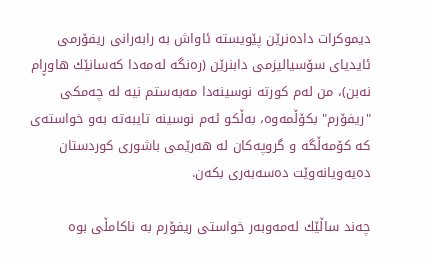دیموكرات داده‌نرێن پێویسته‌ ئاواش به‌ رابه‌رانی‌ ریفۆرمی‌ ئایدیای‌ سۆسیالیزمی‌ دابنرێن (ره‌نگه‌ له‌مه‌دا كه‌سانێك هاوڕام نه‌بن)، من له‌م كورته‌ نوسینه‌دا مه‌به‌ستم نیه‌ له‌ چه‌مكی‌ "ریفۆرم" بكۆڵمه‌وه‌، به‌ڵكو ئه‌م نوسینه‌ تایبه‌ته‌ به‌و خواسته‌ی‌ كه‌ كۆمه‌ڵگه‌ و گروپه‌كان له‌ هه‌رێمی‌ باشوری‌ كوردستان ده‌یه‌ویانه‌وێت ده‌سه‌به‌ری‌ بكه‌ن.

چه‌ند ساڵێك له‌مه‌وبه‌ر خواستی‌ ریفۆرم به‌ ناكامڵی‌ بوه‌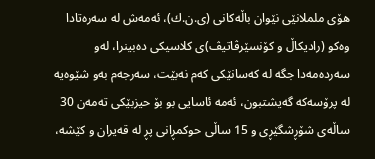هۆی‌ ململانێی‌ نێوان باڵه‌كانی‌ (ی‌.ن.ك)، ئه‌مه‌ش له‌ سه‌ره‌تادا وه‌كو (رادیكاڵ و كۆنسێرڤاتیڤ)ی‌ كلاسیكی‌ ده‌بینرا، له‌و سه‌رده‌مه‌دا جگه‌ له‌ كه‌سانێكی‌ كه‌م نه‌بێت، سه‌رجه‌م به‌و شێوه‌یه‌ له‌ پرۆسه‌كه‌ گه‌یشتبون، ئه‌مه‌ ئاسایی‌ بو بۆ حیزبێكی‌ ته‌مه‌ن 30 ساڵه‌ی‌ شۆڕشگێڕی‌ و 15 ساڵی‌ حوكمڕانی‌ پڕ له‌ قه‌یران و كێشه‌،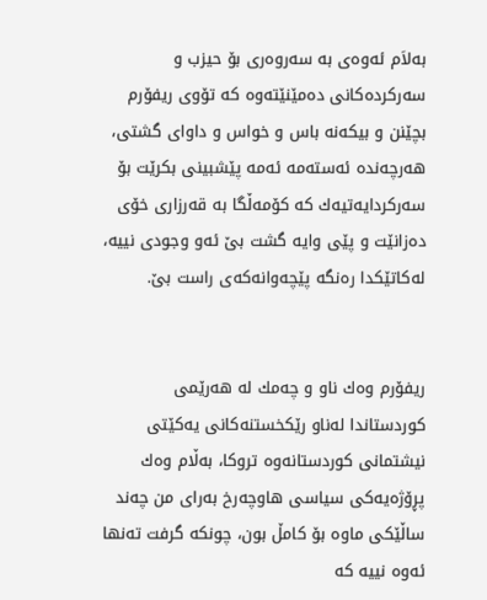به‌لاَم ئه‌وه‌ی‌ به‌ سه‌روه‌ری‌ بۆ حیزب و سه‌ركرده‌كانی‌ ده‌مێنێته‌وه‌ كه‌ تۆوی‌ ریفۆرم بچێنن و بیكه‌نه‌ باس و خواس و داوای‌ گشتی‌، هه‌رچه‌نده‌ ئه‌سته‌مه‌ ئه‌مه‌ پێشبینی‌ بكرێت بۆ سه‌ركردایه‌تیه‌ك كه‌ كۆمه‌ڵگا به‌ قه‌رزاری‌ خۆی‌ ده‌زانێت و پێی وایه‌ گشت بێ‌ ئه‌و وجودی‌ نییه‌، له‌كاتێكدا ره‌نگه‌ پێچه‌وانه‌كه‌ی‌ راست بێ.


ریفۆرم وه‌ك ناو و چه‌مك له‌ هه‌رێمی‌ كوردستاندا له‌ناو رێكخستنه‌كانی‌ یه‌كێتی نیشتمانی‌ كوردستانه‌وه‌ تروكا، به‌ڵام وه‌ك پڕۆژه‌یه‌كی‌ سیاسی‌ هاوچه‌رخ به‌رای‌ من چه‌ند ساڵێكی‌ ماوه‌ بۆ كامڵ بون، چونكه‌ گرفت ته‌نها ئه‌وه‌ نییه‌ كه‌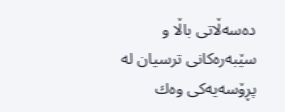ده‌سه‌ڵاتی‌ باڵا و سێبه‌ره‌كانی‌ ترسیان له‌ پڕۆسه‌یه‌كی‌ وه‌ك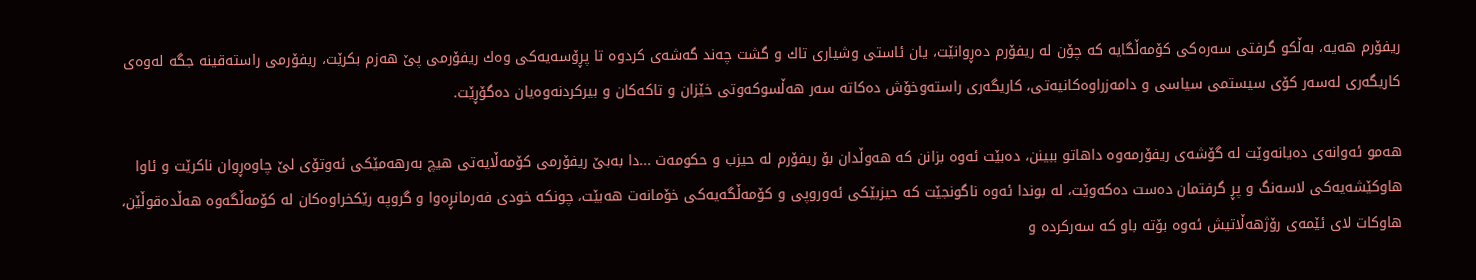ریفۆرم هه‌یه‌، به‌ڵكو گرفتی‌ سه‌ره‌كی‌ كۆمه‌ڵگایه‌ كه‌ چۆن له‌ ریفۆرم ده‌ڕوانێت، یان ئاستی‌ وشیاری‌ تاك و گشت چه‌ند گه‌شه‌ی‌ كردوه‌ تا پڕۆسه‌یه‌كی‌ وه‌ك ریفۆرمی‌ پێ هه‌زم بكرێت، ریفۆرمی‌ راسته‌قینه‌ جگه‌ له‌وه‌ی‌ كاریگه‌ری‌ له‌سه‌ر كۆی‌ سیستمی‌ سیاسی‌ و دامه‌زراوه‌كانیه‌تی‌، كاریگه‌ری‌ راسته‌وخۆش ده‌كاته‌ سه‌ر هه‌ڵسوكه‌وتی‌ خێزان و تاكه‌كان و بیركردنه‌وه‌یان ده‌گۆڕێت.

هه‌مو ئه‌وانه‌ی‌ ده‌یانه‌وێت له‌ گۆشه‌ی‌ ریفۆرمه‌وه‌ داهاتو ببینن، ده‌بێت ئه‌وه‌ بزانن كه‌ هه‌وڵدان بۆ ریفۆرم له‌ حیزب و حكومه‌ت ...دا به‌بێ‌ ریفۆرمی‌ كۆمه‌ڵایه‌تی‌ هیچ به‌رهه‌مێكی‌ ئه‌وتۆی‌ لێ‌ چاوه‌ڕوان ناكرێت و ئاوا هاوكێشه‌یه‌كی‌ لاسه‌نگ و پڕ گرفتمان ده‌ست ده‌كه‌وێت، له‌ بوندا ئه‌وه‌ ناگونجێت كه‌ حیزبێكی‌ ئه‌وروپی‌ و كۆمه‌ڵگه‌یه‌كی‌ خۆمانه‌ت هه‌بێت، چونكه‌ خودی‌ فه‌رمانڕه‌وا و گروپه‌ رێكخراوه‌كان له‌ كۆمه‌ڵگه‌وه‌ هه‌ڵده‌قوڵێن، هاوكات لای‌ ئێمه‌ی‌ رۆژهه‌ڵاتیش ئه‌وه‌ بۆته‌ باو كه‌ سه‌ركرده‌ و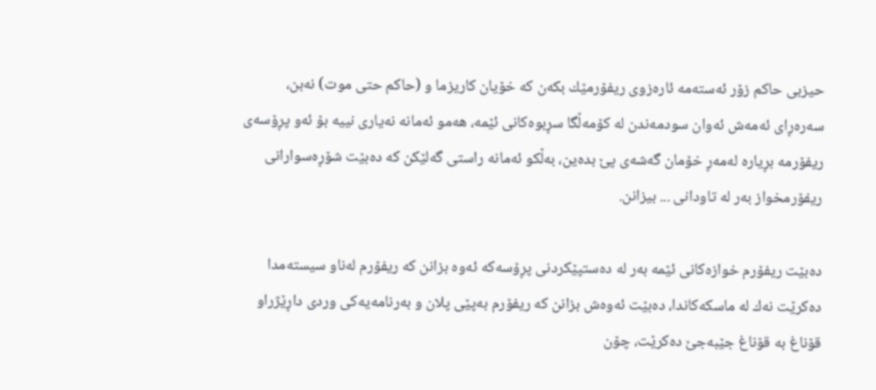حیزبی‌ حاكم زۆر ئه‌سته‌مه‌ ئاره‌زوی‌ ریفۆرمێك بكه‌ن كه‌ خۆیان كاریزما و (حاكم حتی‌ موت) نه‌بن، سه‌ره‌ڕای‌ ئه‌مه‌ش ئه‌وان سودمه‌ندن له‌ كۆمه‌ڵگا سڕبوه‌كانی‌ ئێمه‌، هه‌مو ئه‌مانه‌ نه‌یاری‌ نییه‌ بۆ ئه‌و پڕۆسه‌ی‌ ریفۆرمه‌ بڕیاره‌ له‌مه‌ڕ خۆمان گه‌شه‌ی‌ پێ بده‌ین، به‌ڵكو ئه‌مانه‌ راستی‌ گه‌لێكن كه‌ ده‌بێت شۆڕه‌سوارانی‌ ریفۆرمخواز به‌ر له‌ تاودانی‌ ... بیزانن.

ده‌بێت ریفۆرم خوازه‌كانی‌ ئێمه‌ به‌ر له‌ ده‌ستپێكردنی‌ پڕۆسه‌كه‌ ئه‌وه‌ بزانن كه‌ ریفۆرم له‌ناو سیسته‌مدا ده‌كرێت نه‌ك له‌ ماسكه‌كاندا، ده‌بێت ئه‌وه‌ش بزانن كه‌ ریفۆرم به‌پێی‌ پلان و به‌رنامه‌یه‌كی‌ وردی‌ داڕێژراو قۆناغ به‌ قۆناغ جێبه‌جێ ده‌كرێت، چۆن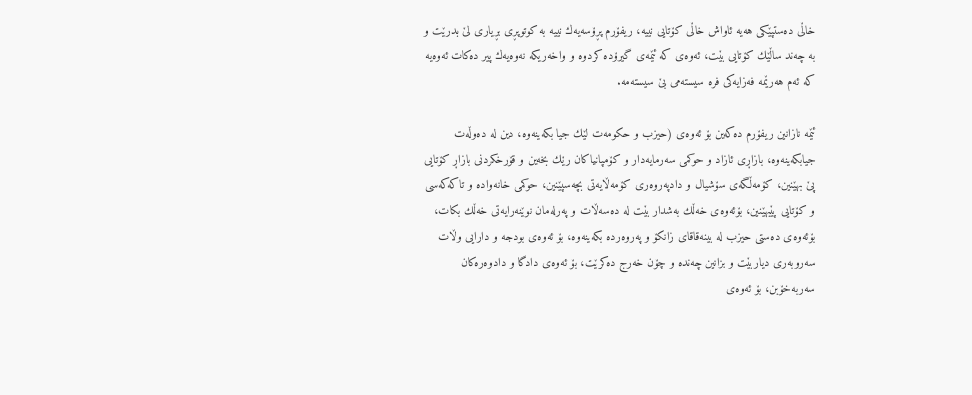خاڵی‌ ده‌ستپێكی‌ هه‌یه‌ ئاواش خاڵی‌ كۆتایی‌ نییه‌، ریفۆرم پڕۆسه‌یه‌ك نییه‌ به‌ كوتوپڕی‌ بڕیاری‌ لێ‌ بدرێت و به‌ چه‌ند ساڵێك كۆتایی‌ بێت، ئه‌وه‌ی‌ كه‌ ئێمه‌ی‌ گیرۆده‌ كردوه‌ و واخه‌ریكه‌ نه‌وه‌یه‌ك پیر ده‌كات ئه‌وه‌یه‌ كه‌ ئه‌م هه‌رێمه‌ فه‌زایه‌كی‌ فره‌ سیسته‌می‌ بێ سیسته‌مه‌.

ئێمه‌ نازانین ریفۆرم ده‌كه‌ین بۆ ئه‌وه‌ی‌ (حیزب و حكومه‌ت لێك جیا بكه‌ینه‌وه‌، دین له‌ ده‌وڵه‌ت جیابكه‌ینه‌وه‌، بازاڕی‌ ئازاد و حوكمی‌ سه‌رمایه‌دار و كۆمپانیاكان رێك بخه‌ین و قۆرخكردنی‌ بازاڕ كۆتایی‌ پێ بهێنین، كۆمه‌ڵگه‌ی‌ سۆشیال و دادپه‌روه‌ری‌ كۆمه‌ڵایه‌تی‌ بچه‌سپێنین، حوكمی‌ خانه‌واده‌ و تاكه‌كه‌سی‌ و كۆتایی‌ پێبهێنین، بۆئه‌وه‌ی‌ خه‌ڵك به‌شدار بێت له‌ ده‌سه‌ڵات و په‌رله‌مان نوێنه‌رایه‌تی‌ خه‌ڵك بكات، بۆئه‌وه‌ی‌ ده‌ستی‌ حیزب له‌ بینه‌قاقای‌ زانكۆ و په‌روه‌رده‌ بكه‌ینه‌وه‌، بۆ ئه‌وه‌ی‌ بودجه‌ و دارایی‌ وڵات سه‌روبه‌ری‌ دیاربێت و بزانین چه‌نده‌ و چۆن خه‌رج ده‌كرێت، بۆ ئه‌وه‌ی‌ دادگا و دادوه‌ره‌كان سه‌ربه‌خۆبن، بۆ ئه‌وه‌ی‌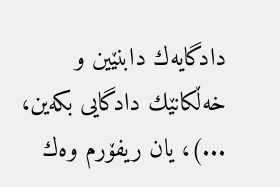دادگایه‌ك دابنێین و خه‌ڵكانێك دادگایی‌ بكه‌ین، ...)، یان ریفۆرم وه‌ك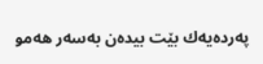په‌رده‌یه‌ك بێت بیده‌ن به‌سه‌ر هه‌مو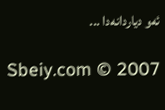ئه‌و دیاردانه‌دا ...

Sbeiy.com © 2007